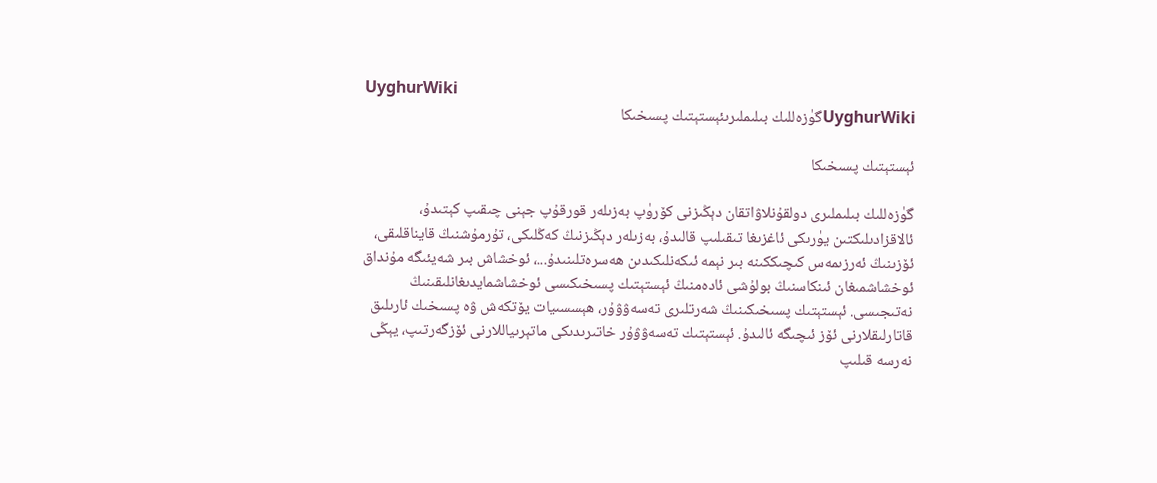UyghurWiki
UyghurWikiگۈزەللىك بىلىملىرىئېستېتىك پسىخىكا

ئېستېتىك پسىخىكا

گۈزەللىك بىلىملىرى دولقۇنلاۋاتقان دېڭىزنى كۆرۈپ بەزىلەر قورقۇپ جېنى چىقىپ كېتىدۇ، ئالاقزادىلىكتىن يۈرىكى ئاغزىغا تىقىلىپ قالىدۇ، بەزىلەر دېڭىزنىڭ كەڭلىكى، تۇرمۇشنىڭ قايناقلىقى، ئۆزىنىڭ ئەرزىمەس كىچىككىنە بىر نېمە ئىكەنلىكىدىن ھەسرەتلىنىدۇ...، ئوخشاش بىر شەيئىگە مۇنداق ئوخشاشمىغان ئىنكاسنىڭ بولۇشى ئادەمنىڭ ئېستېتىك پسىخىكىسى ئوخشاشمايدىغانلىقىنىڭ نەتىجىسى. ئېستېتىك پسىخىكىنىڭ شەرتلىرى تەسەۋۋۇر، ھېسسىيات يۆتكەش ۋە پسىخىك ئارىلىق قاتارلىقلارنى ئۆز ئىچىگە ئالىدۇ. ئېستېتىك تەسەۋۋۇر خاتىرىدىكى ماتېرىياللارنى ئۆزگەرتىپ، يېڭى نەرسە قىلىپ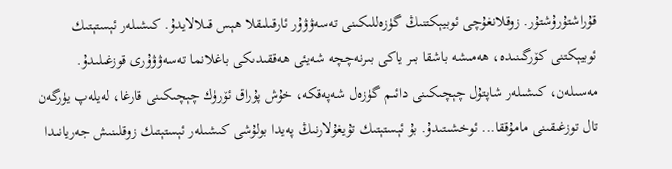قۇراشتۇرۇشتۇر. زوقلانغۇچى ئوبيېكتنىڭ گۈزەللىكىنى تەسەۋۋۇر ئارقىلىقلا ھېس قىلالايدۇ. كىشىلەر ئېستېتىك ئوبيېكتنى كۆرگىنىدە، ھەمىشە باشقا بىر ياكى بىرنەچچە شەيئى ھەققىدىكى باغلانما تەسەۋۋۇرى قوزغىلىدۇ. مەسىلەن، كىشىلەر شاپتۇل چېچىكىنى دائىم گۈزەل شەپەقكە، خۇش پۇراق ئۆرۈك چېچىكىنى قارغا، لەيلەپ يۈرگەن تال توزغىقىنى مامۇققا... ئوخشىتىدۇ. بۇ ئېستېتىك تۇيغۇلارنىڭ پەيدا بولۇشى كىشىلەر ئېستېتىك زوقلىنىش جەريانىدا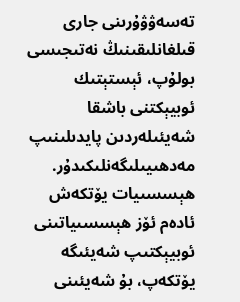تەسەۋۋۇرىنى جارى قىلغانلىقىنىڭ نەتىجىسى بولۇپ، ئېستېتىك ئوبيېكتنى باشقا شەيئىلەردىن پايدىلىنىپ مەدھىيىلىگەنلىكىدۇر. ھېسسىيات يۆتكەش ئادەم ئۆز ھېسسىياتىنى ئوبيېكتىپ شەيئىگە يۆتكەپ، بۇ شەيئىنى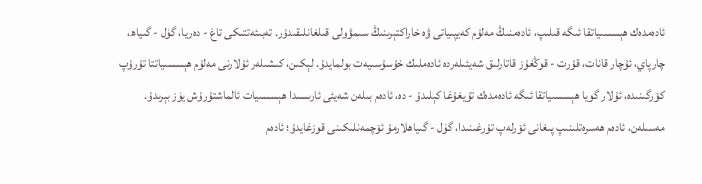ئادەمدەك ھېسسىياتقا ئىگە قىلىپ، ئادەمنىڭ مەلۇم كەيپىياتى ۋە خاراكتېرىنىڭ سىمۋولى قىلغانلىقىدۇر. تەبىئەتتىكى تاغ - دەريا، گۈل - گىياھ، چارپاي، ئۇچار قانات، قۇرت - قوڭغۇز قاتارلىق شەيئىلەردە ئادەملىك خۇسۇسىيەت بولمايدۇ. لېكىن، كىشىلەر ئۇلارنى مەلۇم ھېسسىياتتا تۇرۇپ كۆرگىنىدە، ئۇلار گويا ھېسسىياتقا ئىگە ئادەمدەك تۇيغۇغا كېلىدۇ - دە، ئادەم بىلەن شەيئى ئارىسىدا ھېسسىيات ئالماشتۇرۇش يۈز بېرىدۇ. مەسىلەن، ئادەم ھەسرەتلىنىپ پىغانى ئۆرلەپ تۇرغىنىدا، گۈل - گىياھلارمۇ ئۆچمەنلىكىنى قوزغايدۇ؛ ئادەم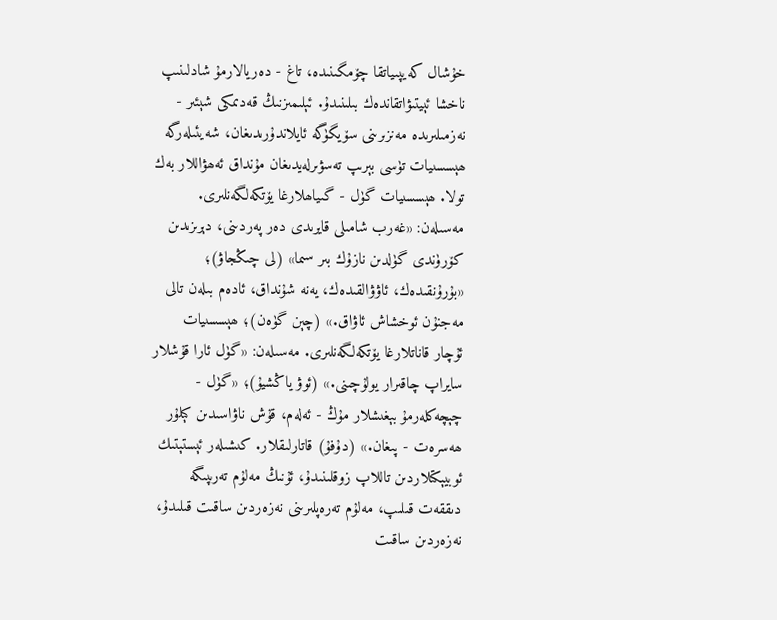خۇشال كەيپىياتقا چۆمگىنىدە، تاغ - دەريالارمۇ شادلىنىپ ناخشا ئېيتىۋاتقاندەك بىلىنىدۇ. ئېلىمىزنىڭ قەدىمكى شېئىر - نەزمىلىرىدە مەنزىرىنى سۆيگۈگە ئايلاندۇرىدىغان، شەيئىلەرگە ھېسسىيات تۈسى بېرىپ تەسۋىرلەيدىغان مۇنداق ئەھۋاللار بەك تولا. ھېسسىيات گۈل - گىياھلارغا يۆتكەلگەنلىرى. مەسىلەن: «غەرب شامىلى قايرىدى دەر پەردىنى، دېرىزىدىن كۆرۈندى گۈلدىن نازۇك بىر سىما» (لى چىڭجاۋ)؛ «بۇرۇنقىدەك، ئاۋۋالقىدەك، يەنە شۇنداق، ئادەم بىلەن تالى مەجنۇن ئوخشاش ئاۋاق.» (چېن گۈەن)؛ ھېسسىيات ئۇچار قاناتلارغا يۆتكەلگەنلىرى. مەسىلەن: «گۈل ئارا قۇشلار سايراپ چاقىرار يولۇچىنى.» (ئوۋ ياڭشيۇ)؛ «گۈل - چېچەكلەرمۇ بېغىشلار مۇڭ - ئەلەم، قۇش ناۋاسىدىن كېلۇر ھەسرەت - پىغان.» (دۇفۇ) قاتارلىقلار. كىشىلەر ئېستېتىك ئوبيېكتلاردىن تاللاپ زوقلىنىدۇ، ئۇنىڭ مەلۇم تەرىپىگە دىققەت قىلىپ، مەلۇم تەرەپلىرىنى نەزەردىن ساقىت قىلىدۇ، نەزەردىن ساقىت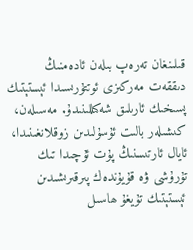قىلىنغان تەرەپ بىلەن ئادەمنىڭ دىققەت مەركىزى ئوتتۇرىسىدا ئېستېتىك پسىخىك ئارىلىق شەكىللىنىدۇ. مەسىلەن، كىشىلەر بالىت ئۇسۇلىدىن زوقلانغىنىدا، ئايال ئارتىسنىڭ پۇت ئۇچىدا تىك تۇرۇشى ۋە قۇيۇندەك پىرقىرىشىدىن ئېستېتىك تۇيغۇ ھاسىل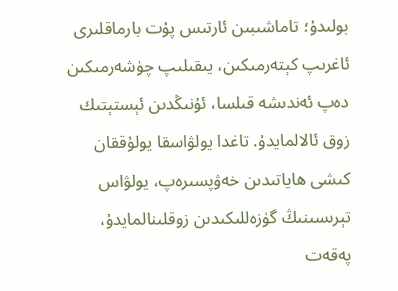بولىدۇ؛ تاماشىبىن ئارتىس پۇت بارماقلىرى ئاغرىپ كېتەرمىكىن، يىقىلىپ چۈشەرمىكىن دەپ ئەندىشە قىلسا، ئۇنىڭدىن ئېستېتىك زوق ئالالمايدۇ. تاغدا يولۋاسقا يولۇققان كىشى ھاياتىدىن خەۋپسىرەپ، يولۋاس تېرىسىنىڭ گۈزەللىكىدىن زوقلىنالمايدۇ، پەقەت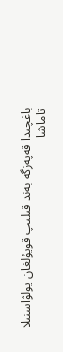باغچىدا قەپەزگە بەند قىلىپ قويۇلغان يولۋاسنىلا تاماشا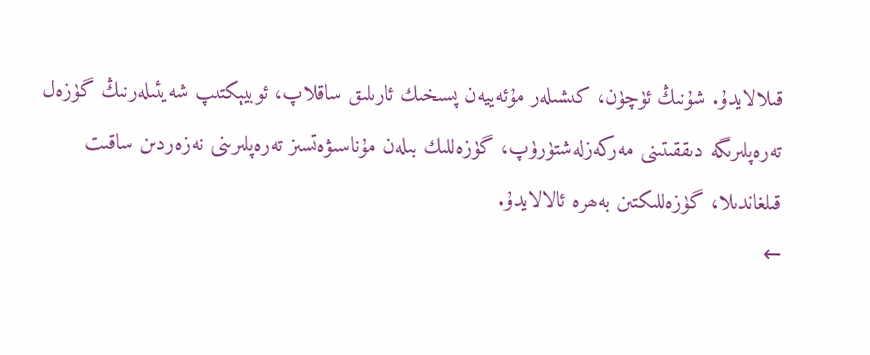قىلالايدۇ. شۇنىڭ ئۈچۈن، كىشىلەر مۇئەييەن پسىخىك ئارىلىق ساقلاپ، ئوبيېكتىپ شەيئىلەرنىڭ گۈزەل تەرەپلىرىگە دىققىتىنى مەركەزلەشتۈرۈپ، گۈزەللىك بىلەن مۇناسىۋەتسىز تەرەپلىرىنى نەزەردىن ساقىت قىلغاندىلا، گۈزەللىكتىن بەھرە ئالالايدۇ.
←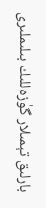بارلىق تېمىلار گۈزەللىك بىلىملىرى